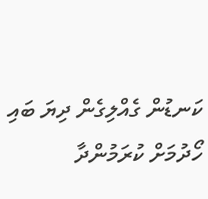ކަނޑުން ގެއްލިގެން ދިޔަ ބައި ހޯދުމަށް ކުރަމުންދާ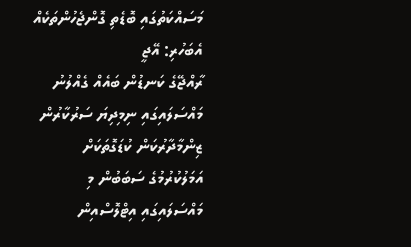މަސައްކަތުގައި ބޮޑެތި ގޮންޖެހުންތަކެއް އެބަހުރި: އޭޖީ
ރާއްޖޭގެ ކަނޑުން ބައެއް ގެއްލުނު މައްސަލައިގައި ނިމިދިޔަ ސަރުކާރުން ޒިންމާދާރުކަން ކުޑަގޮތަކަށް އަމަލުކުރުމުގެ ސަބަބުން މި މައްސަލައިގައި އިޓްލޮސްއިން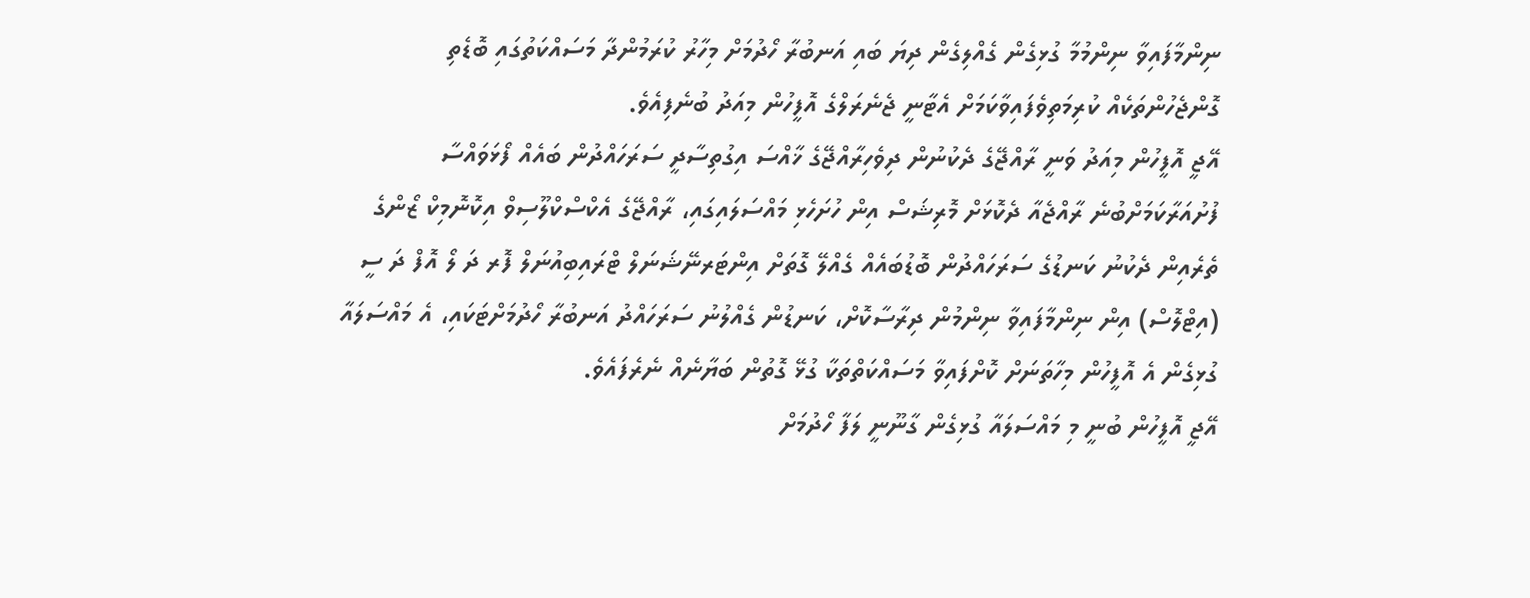ނިންމާފައިވާ ނިންމުމާ ގުޅިގެން ގެއްލިގެން ދިޔަ ބައި އަނބުރާ ހޯދުމަށް މިހާރު ކުރަމުންދާ މަސައްކަތުގައި ބޮޑެތި ގޮންޖެހުންތަކެއް ކުރިމަތިވެފައިވާކަމަށް އެޓާނީ ޖެނެރަލްގެ އޮފީހުން މިއަދު ބުނެފިއެވެ.
އޭޖީ އޮފީހުން މިއަދު ވަނީ ރާއްޖޭގެ ދެކުނުން ދިވެހިރާއްޖޭގެ ޚާއްސަ އިގުތިސާދީ ސަރަހައްދުން ބައެއް ފޯޅަވައްސާ ފުށުއަރާކަމަށްބުނެ ރާއްޖެއާ ދެކޮޅަށް މޮރިޝަސް އިން ހުށަހެޅި މައްސަލައިގައި، ރާއްޖޭގެ އެކްސްކްލޫސިވް އިކޮނޮމިކް ޒޯންގެ ތެރެއިން ދެކުނު ކަނޑުގެ ސަރަހައްދުން ބޮޑުބައެއް ގެއްލޭ ގޮތަށް އިންޓަރނޭޝަނަލް ޓްރައިބިއުނަލް ފޮރ ދަ ލޯ އޮފް ދަ ސީ (އިޓްލޮސް) އިން ނިންމާފައިވާ ނިންމުން ދިރާސާކޮށް، ކަނޑުން ގެއްލުނު ސަރަހައްދު އަނބުރާ ހޯދުމަށްޓަކައި، އެ މައްސަލައާ ގުޅިގެން އެ އޮފީހުން މިހާތަނަށް ކޮށްފައިވާ މަސައްކަތްތަކާ ގުޅޭ ގޮތުން ބަޔާނެއް ނެރެފައެވެ.
އޭޖީ އޮފީހުން ބުނީ މި މައްސަލައާ ގުޅިގެން ގާނޫނީ ލަފާ ހޯދުމަށް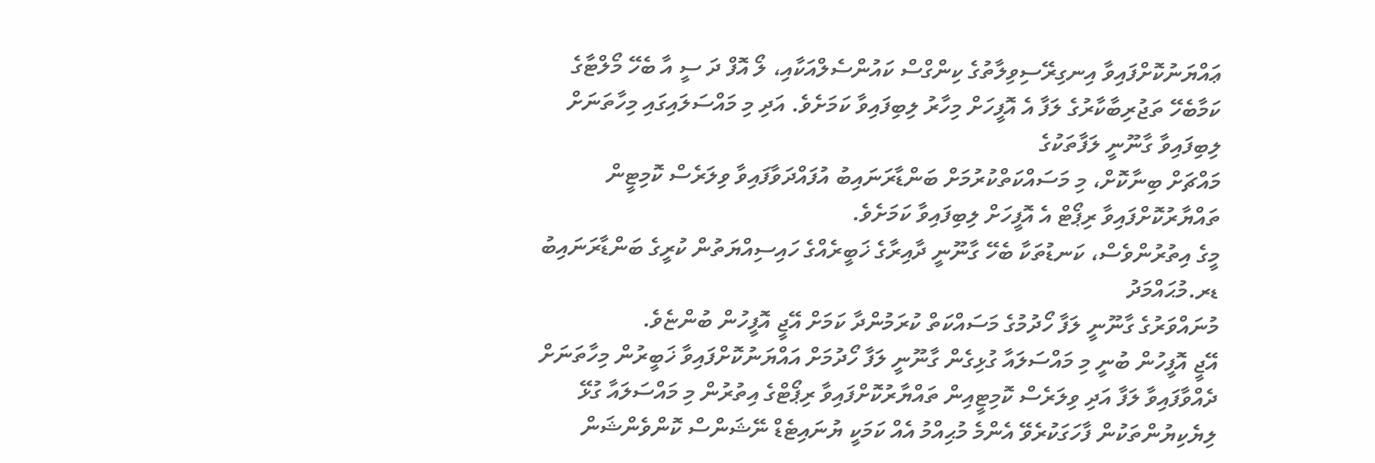ޢައްޔަނުކޮށްފައިވާ އިނގިރޭސިވިލާތުގެ ކިންގްސް ކައުންސެލްއަކާއި، ލޯ އޮފް ދަ ސީ އާ ބެހޭ މޯލްޓާގެ ކަމާބެހޭ ތަޖުރިބާކާރުގެ ލަފާ އެ އޮފީހަށް މިހާރު ލިބިފައިވާ ކަމަށެވެ. އަދި މި މައްސަލައިގައި މިހާތަނަށް ލިބިފައިވާ ގާނޫނީ ލަފާތަކުގެ
މައްޗަށް ބިނާކޮށް، މި މަސައްކަތްކުރުމަށް ބަންޑާރަނައިބު އުފައްދަވާފައިވާ ވިލަރެސް ކޮމިޓީން ތައްޔާރުކޮށްފައިވާ ރިޕޯޓް އެ އޮފީހަށް ލިބިފައިވާ ކަމަށެވެ.
މީގެ އިތުރުންވެސް، ކަނޑުތަކާ ބެހޭ ގާނޫނީ ދާއިރާގެ ޚަބީރެއްގެ ހައިސިއްޔަތުން ކުރީގެ ބަންޑާރަނައިބު ޑރ.މުޙައްމަދު
މުނައްވަރުގެ ގާނޫނީ ލަފާ ހޯދުމުގެ މަސައްކަތް ކުރަމުންދާ ކަމަށް އޭޖީ އޮފީހުން ބުންޏެވެ.
އޭޖީ އޮފީހުން ބުނީ މި މައްސަލައާ ގުޅިގެން ގާނޫނީ ލަފާ ހޯދުމަށް އައްޔަނުކޮށްފައިވާ ޚަބީރުން މިހާތަނަށް ދެއްވާފައިވާ ލަފާ އަދި ވިލަރެސް ކޮމިޓީއިން ތައްޔާރުކޮށްފައިވާ ރިޕޯޓްގެ އިތުރުން މި މައްސަލައާ ގުޅޭ ލިޔެކިޔުންތަކުން ފާހަގަކުރެވޭ އެންމެ މުޙިއްމު އެއް ކަމަކީ ޔުނައިޓެޑް ނޭޝަންސް ކޮންވެންޝަން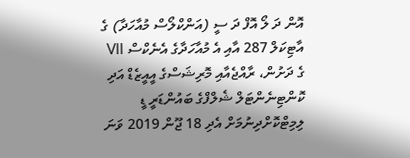އޮން ދަ ލޯ އޮފް ދަ ސީ (އަންކްލޯސް މުއާހަދާ) ގެ އާޓިކަލް 287 އާއި އެ މުއާހަދާގެ އެނެކްސް VII ގެ ދަށުން، ރާއްޖެއާއި މޮރިޝަސްގެ އީއީޒެޑް އަދި ކޮންޓިނެންޓަލް ޝެލްފްގެ ބައުންޑަރީ ޑީ ލިމިޓްކޮށްދިނުމަށް އެދި 18 ޖޫން 2019 ވަނަ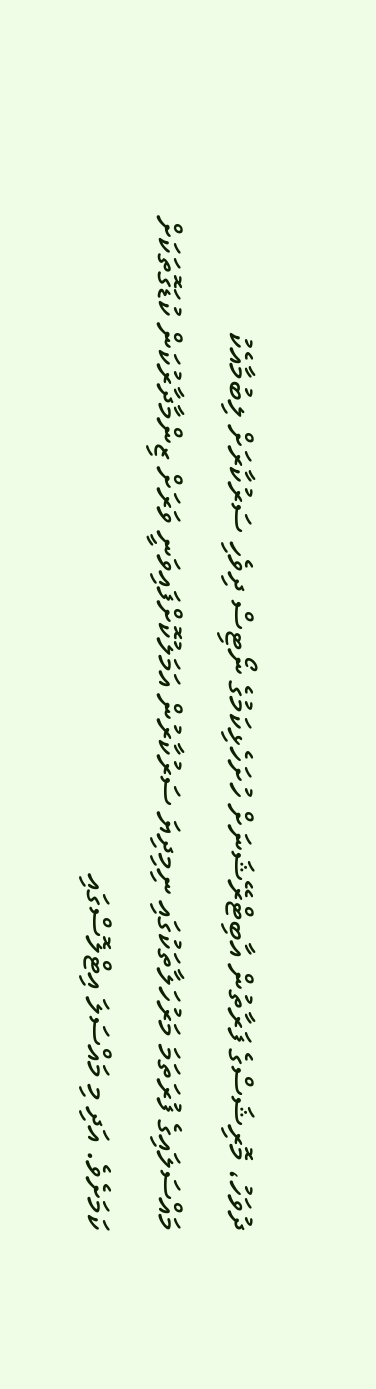ދުވަހު، މޮރިޝަސްގެ ފަރާތުން އާބިޓްރޭޝަނަށް ހުށަހެޅިކަމުގެ ނޯޓިސް ދިވެހި ސަރުކާރަށް ލިބުމާއެކު މައްސަލައިގެ ފުރަތަމަ މަރުހަލާތަކުގައި ނިމިދިޔަ ސަރުކާރުން އަމަލުކޮށްފައިވަނީ ވަރަށް ޒިންމާދާރުކަން ކުޑަގޮތަކަށް ކަމަށެވެ. އަދި މި މައްސަލަ އިޓްލޮސްގައި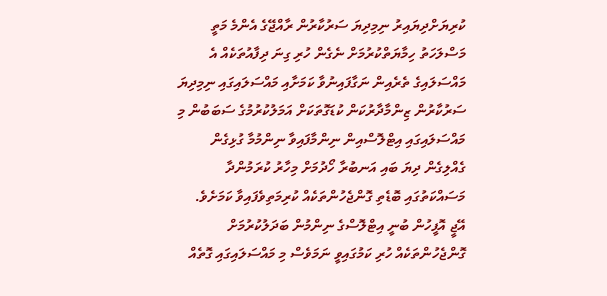ކުރިޔަށްދިޔައިރު ނިމިދިޔަ ސަރުކާރުން ރާއްޖޭގެ އެންމެ މަތީ މަސްލަހަތު ހިމާޔަތްކުރުމަށް ނެގެން ހުރި ގިނަ ދިފާއުތަކެއް އެ މައްސަލައިގެ ތެރެއިން ނަގާފައިނުވާ ކަމަށާއި މައްސަލައިގައި ނިމިދިޔަ ސަރުކާރުން ޒިންމާދާރުކަން ކުޑަގޮތަކަށް އަމަލުކުރުމުގެ ސަބަބުން މި މައްސަލައިގައި އިޓްލޮސްއިން ނިންމާފައިވާ ނިންމުމާ ގުޅިގެން ގެއްލިގެން ދިޔަ ބައި އަނބުރާ ހޯދުމަށް މިހާރު ކުރަމުންދާ މަސައްކަތުގައި ބޮޑެތި ގޮންޖެހުންތަކެއް ކުރިމަތިވެފައިވާ ކަމަށެވެ.
އޭޖީ އޮފީހުން ބުނީ އިޓްލޮސްގެ ނިންމުން ބަދަލުކުރުމަށް ގޮންޖެހުންތަކެއް ހުރި ކަމުގައިވީ ނަމަވެސް މި މައްސަލައިގައި ގޮތެއް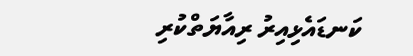ކަނޑައެޅިއިރު ރިއާޔަތްކުރި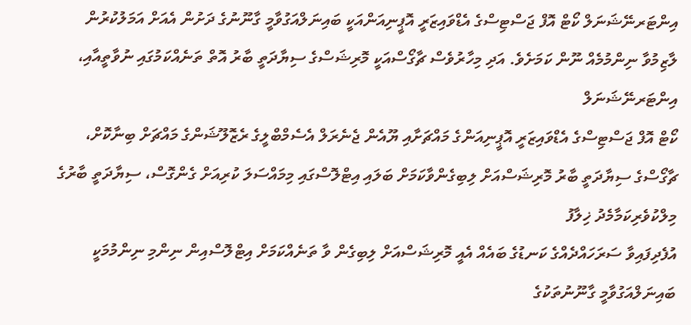އިންޓަރނޭޝަނަލް ކޯޓް އޮފް ޖަސްޓިސްގެ އެޑްވައިޒަރީ އޮޕީނިއަންއަކީ ބައިނަލްއަގުވާމީ ގާނޫނުގެ ދަށުން އެއަށް އަމަލުކުރުން ލާޒިމުވާ ނިންމުމެއް ނޫން ކަމަށެވެ. އަދި މިހާރުވެސް ޗާގޯސްއަކީ މޮރިޝަސްގެ ސިޔާދަތީ ބާރު އޮތް ތަނެއްކަމުގައި ނުވާތީއާއި، އިންޓަރނޭޝަނަލް
ކޯޓް އޮފް ޖަސްޓިސްގެ އެޑްވައިޒަރީ އޮޕީނިއަންގެ މައްޗަށާއި ޔޫއެން ޖެނެރަލް އެސެމްބްލީގެ ރެޒޮލޫޝަންގެ މައްޗަށް ބިނާކޮށް، ޗާގޯސްގެ ސިޔާދަތީ ބާރު މޮރިޝަސްއަށް ލިބިގެންވާކަމަށް ބަލައި އިޓްލޮސްގައި މިމައްސަލަ ކުރިއަށް ގެންގޮސް، ސިޔާދަތީ ބާރުގެ މިލްކުވެރިކަމާމެދު ޚިލާފު
އުފެދިފައިވާ ސަރަހައްދެއްގެ ކަނޑުގެ ބައެއް އެއީ މޮރިޝަސްއަށް ލިބިގެން ވާ ތަނެއްކަމަށް އިޓްލޮސްއިން ނިންމި ނިންމުމަކީ ބައިނަލްއަގުވާމީ ގާނޫނުތަކުގެ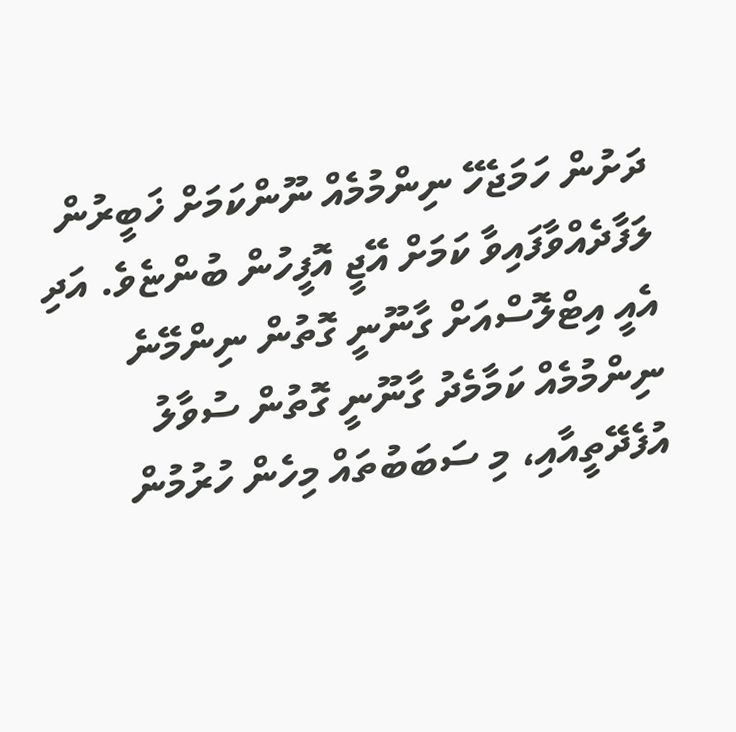ދަށުން ހަމަޖެހޭ ނިންމުމެއް ނޫންކަމަށް ޚަބީރުން ލަފާދެއްވާފައިވާ ކަމަށް އޭޖީ އޮފީހުން ބުންޏެވެ. އަދި އެއީ އިޓްލޮސްއަށް ގާނޫނީ ގޮތުން ނިންމޭނެ ނިންމުމެއް ކަމާމެދު ގާނޫނީ ގޮތުން ސުވާލު
އުފެދޭތީއާއި، މި ސަބަބުތައް މިހެން ހުރުމުން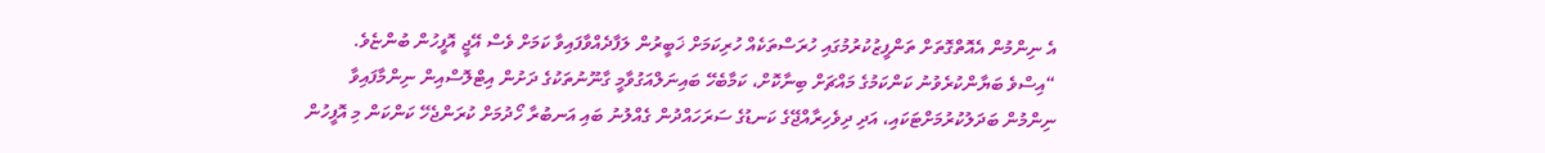އެ ނިންމުން އެއޮތްގޮތަށް ތަންފީޒުކުރުމުގައި ހުރަސްތަކެއް ހުރިކަމަށް ޚަބީރުން ލަފާދެއްވާފައިވާ ކަމަށް ވެސް އޭޖީ އޮފީހުން ބުންޏެވެ.
“އިސްވެ ބަޔާންކުރެވުނު ކަންކަމުގެ މައްޗަށް ބިނާކޮށް، ކަމާބެހޭ ބައިނަލްއަގުވާމީ ގާނޫނުތަކުގެ ދަށުން އިޓްލޮސްއިން ނިންމާފައިވާ ނިންމުން ބަދަލުކުރުމަށްޓަކައި، އަދި ދިވެހިރާއްޖޭގެ ކަނޑުގެ ސަރަހައްދުން ގެއްލުނު ބައި އަނބުރާ ހޯދުމަށް ކުރަންޖެހޭ ކަންކަން މި އޮފީހުން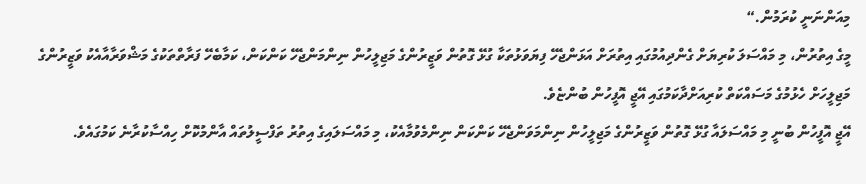މިއަންނަނީ ކުރަމުން.“
މީގެ އިތުރުން، މި މައްސަލަ ކުރިޔަށް ގެންދިއުމުގައި އިތުރަށް އަޅަންޖެހޭ ފިޔަވަޅުތަކާ ގުޅޭ ގޮތުން ވަޒީރުންގެ މަޖިލީހުން ނިންމަންޖެހޭ ކަންކަން، ކަމާބެހޭ ފަރާތްތަކުގެ މަޝްވަރާއާއެކު ވަޒީރުންގެ މަޖިލީހަށް ހެޅުމުގެ މަސައްކަތް ކުރިއަށްދާކަމުގައި އޭޖީ އޮފީހުން ބުންޏެވެ.
އޭޖީ އޮފީހުން ބުނީ މި މައްސަލައާ ގުޅޭ ގޮތުން ވަޒީރުންގެ މަޖިލީހުން ނިންމަވަންޖެހޭ ކަންކަން ނިންމެވުމާއެކު، މި މައްސަލައިގެ އިތުރު ތަފްސީލުތައް އާންމުކޮށް ހިއްސާކުރާނެ ކަމުގައެވެ.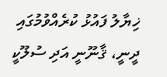ޚިޔާލު ފައުޅު ކުރެއްވުމުގައި ދީނީ، ޤާނޫނީ އަދި ސުލޫކީ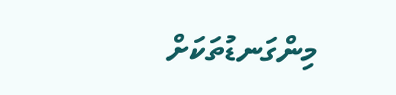މިންގަނޑުތަކަށް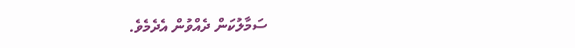ސަމާލުކަން ދެއްވުން އެދެމެވެ.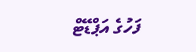ފަހުގެ އަޕްޑޭޓް